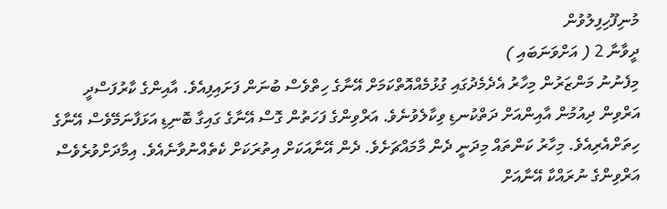މުނިފޫހިފިލުވުން
ދީވާނާ 2 ( އަށްވަނަބައި )
މިފެނުނު މަންޒަރުން މިހާރު އެދެމެދުގައި ގުޅުމެއްއޮތްކަމަށް އޭނާގެ ހިތްވެސް ބުނަން ފަށައިފިއެވެ. އާއިންގެ ކާރުފަސްދީ އަރްވިން ދިއުމުން އާއިންއަށް ދަތްކުނޑި ވިކާލެވުނެވެ. އަރްވިންގެ ފަހަތުން ގޮސް އޭނާގެ ގައިގާ ބޮނިޑި އަޅަފާނަމޭވެސް އޭނާގެ ހިތަށްއެރިއެވެ. މިހާރު ކަންތައް މިދަނީ ދެން މާމައްޗަށެވެ. ދެން އޭނާއަކަށް އިތުރަކަށް ކެތެއްނުވާނެއެވެ. އިމާދަށްވުރެވެސް އަރްވިންގެ ނުރައްކާ އޭނާއަށް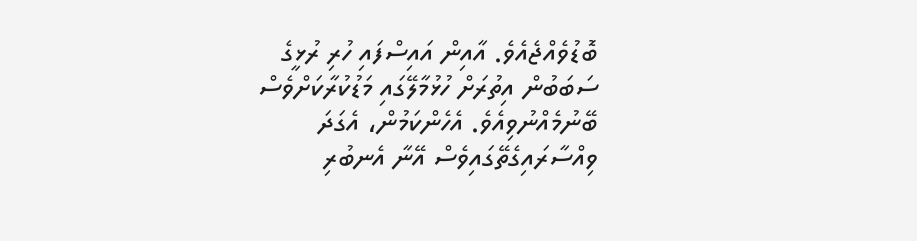ބޮޑުވެއްޖެއެވެ. އާއިން އައިސްފައި ހުރި ރުޅީގެ ސަބަބުން އިތުރަށް ހުޅުމާލޭގައި މަޑުކުރާކަށްވެސް ބޭނުމެއްނުވިއެވެ. އެހެންކަމުން، އެގަދަ ވިއްސާރައިގެތޭގައިވެސް އޭނާ އެނބުރި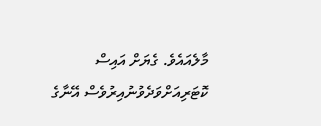މާލެއައެވެ. ގެޔަށް އައިސް ކޮޓަރިއަށްވަދެވުނުއިރުވެސް އޭނާގެ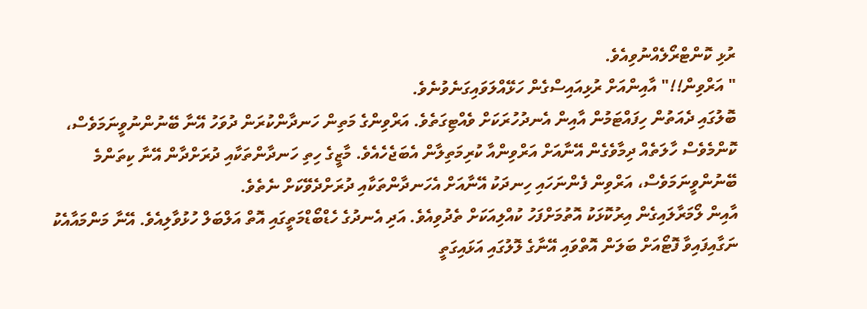ރުޅި ކޮންޓްރޯލެއްނުވިއެވެ.
" އަރްވިން!!" އާއިންއަށް ރުޅިއައިސްގެން ހަޅޭއްލަވައިގަނެވުނެވެ.
ބޮލުގައި ދެއަތުން ހިފައްޓަމުން އާއިން އެނދުހުރަކަށް ވެއްޓިގަތެވެ. އަރްވިންގެ މަތިން ހަނދާންކުރަން ދުވަހު އޭނާ ބޭނުންނުވީނަމަވެސް، ކޮންމެވެސް ހާލަތެއް ދިމާވެގެން އޭނާއަށް އަރްވިންއާ ކުރިމަތިލާން އެބަޖެހެއެވެ. މާޒީގެ ހިތި ހަނދާންތަކާއި ދުރަށްދާން އޭނާ ކިތަންމެ ބޭނުންވީނަމަވެސް، އަރްވިން ފެންނަހައި ހިނދަކު އޭނާއަށް އެހަނދާންތަކާއި ދުރަށްދެވޭކަށް ނެތެވެ.
އާއިން ލޯމަރާލައިގެން އިރުކޮޅަކު އޮތުމަށްފަހު ކުއްލިއަކަށް ތެދުވިއެވެ. އަދި އެނދުގެ ހެޑްބޯޑްމަތީގައި އޮތް އަލްބަލް ހުޅުވާލިއެވެ. އޭނާ މަންމައާއެކު ނަގާއިފައިވާ ފޮޓޯއަށް ބަލަން އޮތްވައި އޭނާގެ ލޮލުގައި އަޅައިގަތީ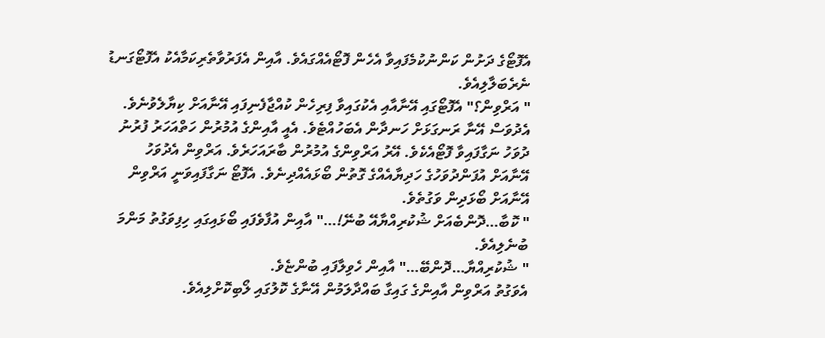އެފޮޓޯގެ ދަށުން ކަންނުކުމެފައިވާ އެހެން ފޮޓޯއެއްގައެވެ. އާއިން އެފަރުވާތެރިކަމާއެކު އެފޮޓޯގަނޑު ނެރެބަލާލިއެވެ.
" އަރްވިން؟" އެފޮޓޯގައި އޭނާއާއި އެކުގައިވާ ފިރިހެން ކުއްޖާފެނިފައި އޭނާއަށް ކިޔާލެވުނެވެ.
އެދުވަސް އޭނާ ރަނގަޅަށް ހަނދާން އެބަހުއްޓެވެ. އެއީ އާއިންގެ އުމުރުން ހަތްއަހަރު ފުރުނު ދުވަހު ނަގާފައިވާ ފޮޓޯއެކެވެ. އޭރު އަރްވިންގެ އުމުރުން ބާރައަހަރެވެ. އަރްވިން އެދުވަހު އޭނާއަށް އުފަންދުވަހުގެ ހަދިޔާއެއްގެ ގޮތުން ބޯޅައެއްދިނެވެ. އެފޮޓޯ ނަގާފައިވަނީ އަރްވިން އޭނާއަށް ބޯޅަދިން ވަގުތެވެ.
" ކޮބާ…ދޮންބެއަށް ޝުކުރިއްޔާއޭ ބުނޭ!…" އާއިން އުފާވެފައި ބޯޅައިގައި ހިފިވަގުތު މަންމަ ބުނެލިއެވެ.
" ޝުކުރިއްޔާ…ދޮންބޭ…" އާއިން ހެވިލާފައި ބުންޏެވެ.
އެވަގުތު އަރްވިން އާއިންގެ ގައިގާ ބައްދާލަމުން އޭނާގެ ކޮލުގައި ލޯބިކޮށްލިއެވެ.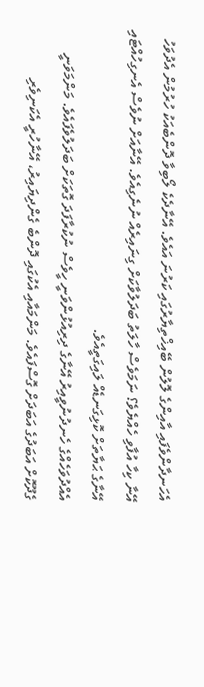އެހަނދާންވެފައި އާއިންގެ ލޮލުން ބޭއިޚްތިޔާރުގައި ކަރުނަ އައެވެ. އޭނާދެކެ ލޯބިވާ ދޮންބެއަކު ހުރުމުން އެދުވަހު އޭނާ ކިހާ އުފާވި ހެއްޔެވެ؟ ނަމަވެސް ހާލަތު ބަދަލުވާކަށް ގިނައިރެއް ނުނެގިއެވެ. އޭނާއަށް ނުވެސް އެނގިހުއްޓައި އޭނާގެ ޙަޔާތަށް ކޮޅިގަނޑެއް ލައިގަތީއެވެ.
އެއްދުވަހެއްގެ ހެނދުނުވީއިރު އޭނާގެ ދިރިއުޅުންވަނީ ހީވެސް ނުކުރާފަދަ ގޮތަކަށް ބަދަލުވެފައެވެ. މަންމަވަނީ ގެދޫކޮށް އަބަދުގެ އަބަދަށް ގޮސްފައެވެ. މަންމައާއި އެކުގައި ދޮންބެ ގެންދިޔައިރު، އޭނާހުރީ އެކަނިވެރި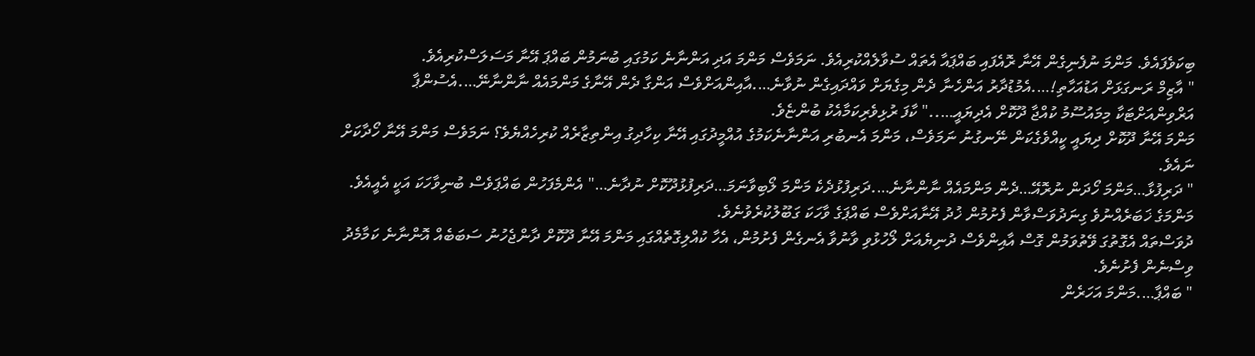ބިކަވެފައެވެ. މަންމަ ނުފެނިގެން އޭނާ ރޮއެފައި ބައްޕައާ އެތައް ސުވާލެއްކުރިއެވެ. ނަމަވެސް މަންމަ އަދި އަންނާނެ ކަމުގައި ބުނަމުން ބައްޕަ އޭނާ މަސަލަސްކުރިއެވެ.
" އާޒިމް ރަނގަޅަށް އަޑުއަހާތި!….އެމުޑުދާރު އަންހެނާ ދެން މިގެޔަށް ވައްދައިގެން ނުވާނެ….އާއިންއަށްވެސް އަންގާ ދެން އޭނާގެ މަންމައެއް ނާންނާނޭ….އެސުންޕާ އަރްވިންއަށްޓަކާ މިމައުސޫމު ކުއްޖާ ދޫކޮށް އެދިޔައީ….." ކާފަ ރުޅިވެރިކަމާއެކު ބުންޏެވެ.
މަންމަ އޭނާ ދޫކޮށް ދިޔައީ ކީއްވެގެކަން ނޭނގުނު ނަމަވެސް، މަންމަ އެނބުރި އަންނާނެކަމުގެ އުއްމީދުގައި އޭނާ ކިހާދިގު އިންތިޒާރެއް ކުރިހެއްޔެވެ؟ ނަމަވެސް މަންމަ އޭނާ ހޯދާކަށް ނައެވެ.
" ދަރިފުޅާ…މަންމަ ހޯދަން ނުރޮއޭ…ދެން މަންމައެއް ނާންނާނެ….ދަރިފުޅުދެކެ މަންމަ ލޯބިވާނަމަ…ދަރިފުޅުދޫކޮށް ނުދާނެ…" އެންމެފަހުން ބައްޕަވެސް ބުނިވާހަކަ އަކީ އެއީއެވެ. މަންމަގެ ޚަބަރެއްނުވެ ގިނަދުވަސްވާން ފެށުމުން ޚުދު އޭނާއަށްވެސް ބައްޕަގެ ވާހަކަ ގަބޫލުކުރެވުނެވެ.
ދުވަސްތައް އެގޮތުގަ ވޭތުވަމުން ގޮސް އާއިންވެސް ދުނިޔެއަށް ލޯހުޅުވި ވާނުވާ އެނގެން ފެށުމުން، އެހާ ކުއްލިގޮތެއްގައި މަންމަ އޭނާ ދޫކޮށް ދާންޖެހުނު ސަބަބެއް އޮންނާނެ ކަމާމެދު ވިސްނެން ފެށުނެވެ.
" ބައްޕާ….މަންމަ އަހަރެން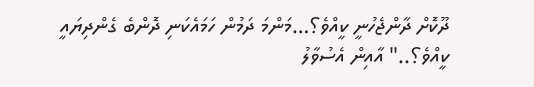ދޫކޮށް ދާންޖެހުނީ ކީއްވެ؟…މަންމަ ދަމުން ހަމައެކަނި ދޮންބެ ގެންދިޔައީ ކީއްވެ؟.." އާއިން އެސުވާލު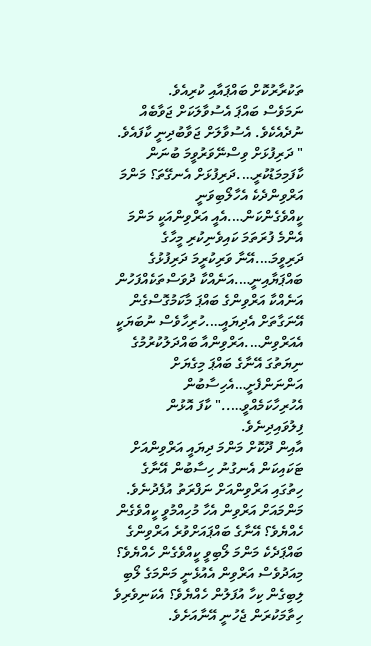ތަކުރާރުކޮށް ބައްޕައާއި ކުރިއެވެ.
ނަމަވެސް ބައްޕަ އެސުވާލަކަށް ޖަވާބެއް ނުދެއެކެވެ. އެސުވާލަށް ޖަވާބުދިނީ ކާފައެވެ.
" ދަރިފުޅަށް ވިސްނޭވަރުވީމަ ބުނަން ކާފަމިމަޑުކުރީ….ދަރިފުޅަށް އެނގޭތަ؟ މަންމަ އަރްވިންދެކެ އެހާލޯބިވަނީ ކީއްވެގެންކަން….އެއީ އަރްވިންއަކީ މަންމަ އެންމެ ފުރަތަމަ ކައިވެނިކުރި މީހާގެ ދަރިވީމަ….އޭނާ ވަރިކުރީމަ ދަރިފުޅުގެ ބައްޕަޔާއިނީ….އަނެއްކާ ދުވަސްތަކެއްފަހުން އަނެއްކާ އަރްވިންގެ ބައްޕަ މާކަމުގޮސްގެން އޭނަގާތަށް އެދިޔައީ….ހުރިހާވެސް ނުބަޔަކީ އެއަރްވިން….އަރްވިންއާ ބައްދަލުކުރުމުގެ ނިޔަތުގަ އޭނާގެ ބައްޕަ މިގެޔަށް އަންނަންފެށީ…އެހިސާބުން އެހުރިހާކަމެއްވީ….." ކާފަ އޮޅުން ފިލުވައިދިނެވެ.
އާއިން ދޫކޮށް މަންމަ ދިޔައީ އަރްވިންއަށް ޓަކައިކަން އެނގުނު ހިސާބުން އޭނާގެ ހިތުގައި އަރްވިންއަށް ނަފްރަތު އުފެދުނެވެ. މަންމައަށް އަރްވިން އެހާ މުހިއްމުވީ ކީއްވެގެން ހެއްޔެވެ؟ އޭނާގެ ބައްޕައަށްވުރެ އަރްވިންގެ ބައްޕަދެކެ މަންމަ ލޯބިވީ ކީއްވެގެން ހެއްޔެވެ؟ މިއަދުވެސް އަރްވިން އެއުޅެނީ މަންމަގެ ލޯބި ލިބިގެން ކިހާ އުފަލުން ހެއްޔެވެ؟ އެކަނިވެރިވެ ހިތާމަކުރަން ޖެހުނީ އޭނާއަށެވެ.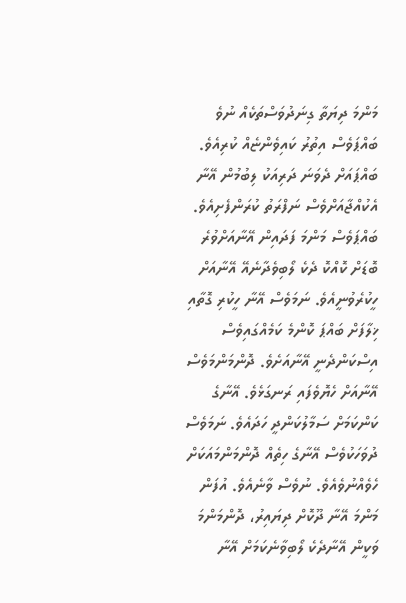މަންމަ ދިޔަތާ ގިނަދުވަސްތަކެއް ނުވެ ބައްޕަވެސް އިތުރު ކައިވެންޏެއް ކުރިއެވެ. ބައްޕައަށް ދެވަނަ ދަރިއަކު ލިބުމުން އޭނާ އެކުއްޖާއަށްވެސް ނަފްރަތު ކުރަންފެށިއެވެ. ބައްޕަވެސް މަންމަ ފަދައިން އޭނާއަށްވުރެ ބޮޑަށް ކޮއްކޮ ދެކެ ލޯބިވެދާނެއޭ އޭނާއަށް ހީކުރެވުނީއެވެ. ނަމަވެސް އޭނާ ހީކުރި ގޮތާއި ޚިލާފަށް ބައްޕަ ކޮންމެ ކަމެއްގައިވެސް އިސްކަންދެނީ އޭނާއަށެވެ. ދޮންމަންމަވެސް އޭނާއަށް ހެޔޮވެފައި ރަނގަޅެވެ. އޭނާގެ ކަންކަމަށް ސަމާލުކަންދީ ހަދައެވެ. ނަމަވެސް ދުވަހަކުވެސް އޭނާގެ ހިތެއް ދޮންމަންމައަކަށް ހެވެއްނުވެއެވެ. ނުވެސް ވާނެއެވެ. އުފަން މަންމަ އޭނާ ދޫކޮށް ދިޔައިރު، ދޮންމަންމަ ވަކީން އޭނާދެކެ ލޯބިވާނެކަމަށް އޭނާ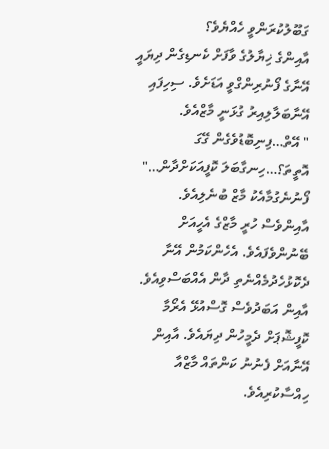ގަބޫލުކުރަންވީ ހެއްޔެވެ؟
އާއިންގެ ޚިޔާލުގެ ވާފަށް ކެނޑިގެން ދިޔައީ އޭނާގެ ފޯނުރިންގްވީ އަޑަށެވެ. ސިހިފައި އޭނާބަލާލިއިރު ގުޅަނީ މާޒްއެވެ.
" އޭތް…ފިނިބޮޑުވެގެން ގޭގަ އޮތީތަ؟…ހިނގާބަލަ ކޮފީއަކަށްދާން…" ފޯނުނެގުމާއެކު މާޒް ބުނެލިއެވެ.
އާއިންވެސް ހުރީ މާޒްގެ އެހީއަށް ބޭނުންވެފައެވެ. އެހެންކަމުން އޭނާ ދެކޮޅުހެދުމެއްނެތި ދާން އެއްބަސްވިއެވެ. އާއިން އަބަދުވެސް ގޮސްއުޅޭ އެރޯމާ ކޮފީޝޮޕަށް ދެމީހުން ދިޔައެވެ. އާއިން އޭނާއަށް ފެނުނު ކަންތައް މާޒްއާ ހިއްސާކުރިއެވެ.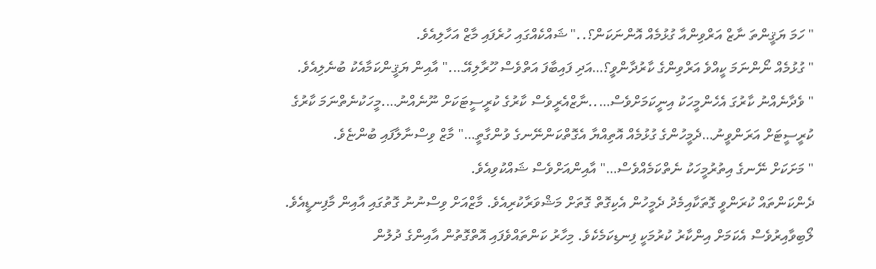" ހަމަ ޔަޤީންތަ ނާޒް އަރްވިންއާ ގުޅުމެއް އޮންނަކަން؟.." ޝައްކެއްގައި ހުރެފައި މާޒް އަހާލިއެވެ.
" ގުޅުމެއް ނޯންނަމަ ކީއްވެ އަރްވިންގެ ކާރުދާންވީ؟…އަދި ފައިބާފަ އަތްވެސް ހޫރާލިއޭ…." އާއިން ޔަޤީންކަމާއެކު ބުނެލިއެވެ.
" ވެދާނެއްނު ކާރުގަ އެހެންމީހަކު އިނީކަމަށްވެސް…..ނާޒްއެރީވެސް ކާރުގެ ކުރީސީޓަކަށް ނޫނެއްނު….މީހަކުނެތްނަމަ ކާރުގެ ކުރީސީޓަށް އަރަންވީނު…ދެމީހުންގެ ގުޅުމެއް އޮތިއްޔާ އެގޮތްކަންނޭނގެ ވުންގާތީ…" މާޒް ވިސްނާލާފައި ބުންޏެވެ.
" މަށަކަށް ނޭނގެ އިތުރުމީހަކު ނެތްކަމެއްވެސް…" އާއިންއަށްވެސް ޝައްކުވިއެވެ.
ދެންކަންތައް ކުރަންވީ ގޮތަކާއިމެދު ދެމީހުން އެކިގޮތް ގޮތަށް މަޝްވަރާކުރިއެވެ. މާޒްއަށް ވިސްނުނު ގޮތުގައި އާއިން މާފިނޑީއެވެ. ލޯބިވާއިރުވެސް އެކަމަށް އިންކާރު ކުރުމަކީ ފިނޑިކަމެކެވެ. މިހާރު ކަންތައްވެފައި އޮތްގޮތުން އާއިންގެ ދުލުން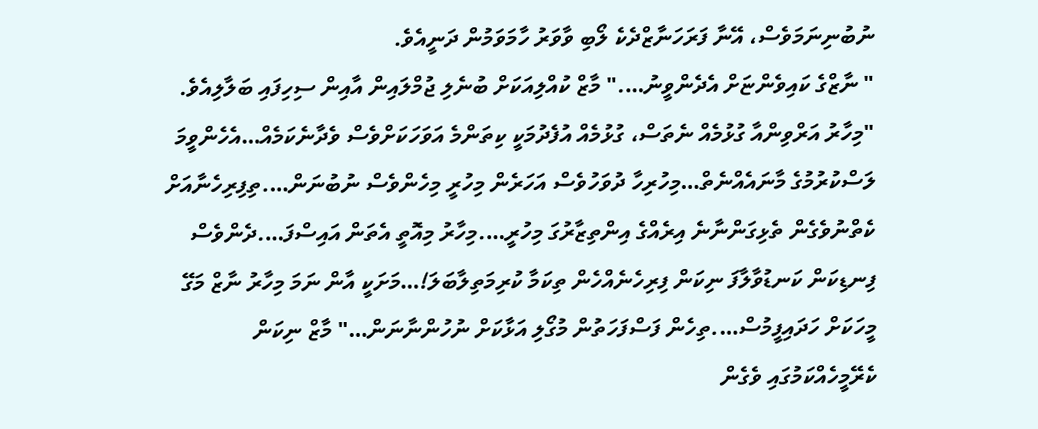ނުބުނިނަމަވެސް، އޭނާ ފަރަހަނާޒްދެކެ ލޯބި ވާވަރު ހާމަވަމުން ދަނީއެވެ.
" ނާޒްގެ ކައިވެންޏަށް އެދެންވީނު…." މާޒް ކުއްލިއަކަށް ބުނެލި ޖުމްލައިން އާއިން ސިހިފައި ބަލާލިއެވެ.
"މިހާރު އަރްވިންއާ ގުޅުމެއް ނެތަސް، ގުޅުމެއް އުފެދުމަކީ ކިތަންމެ އަވަހަކަށްވެސް ވެދާނެކަމެއް…އެހެންވީމަ ލަސްކުރުމުގެ މާނައެއްނެތް…މިހުރިހާ ދުވަހުވެސް އަހަރެން މިހުރީ މިހެންވެސް ނުބުނަން….ތިފިރިހެނާއަށް ކެތްނުވެގެން ތެޅިގަންނާނެ އިރެއްގެ އިންތިޒާރުގަ މިހުރީ….މިހާރު މިއޮތީ އެތަން އައިސްފަ….ދެންވެސް ފިނޑިކަން ކަނޑުވާލާފަ ނިކަން ފިރިހެނެއްހެން ތިކަމާ ކުރިމަތިލާބަލަ!…މަށަކީ އާން ނަމަ މިހާރު ނާޒް މަގޭ މީހަކަށް ހަދައިފީމުސް….ތިހެން ފަސްފަހަތުން މުގޯލި އަޅާކަށް ނުހުންނާނަން…" މާޒް ނިކަން ކެރޭމީހެއްކަމުގައި ވެގެން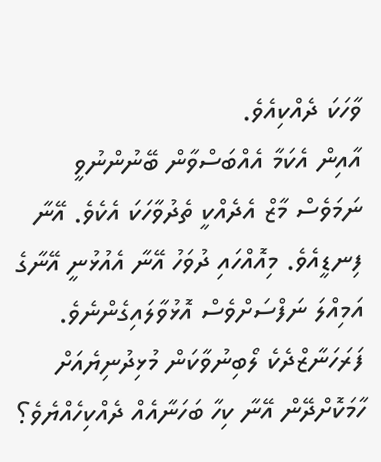ވާހަކަ ދެއްކިއެވެ.
އާއިން އެކަމާ އެއްބަސްވާން ބޭނުންނުވީ ނަމަވެސް މާޒް އެދެއްކީ ތެދުވާހަކަ އެކެވެ. އޭނާ ފިނޑީއެވެ. މިއޮއްހައި ދުވަހު އޭނާ އެއުޅުނީ އޭނާގެ އަމިއްލަ ނަފްސަށްވެސް އޮޅުވާލައިގެންނެވެ. ފަރަހަނާޒްދެކެ ލޯބިނުވާކަން މުޅިދުނިޔެއަށް ހާމަކޮށްދޭން އޭނާ ކިހާ ބަހަނާއެއް ދެއްކިހެއްޔެވެ؟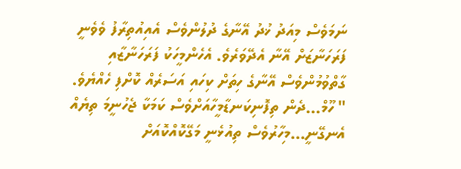ނަމަވެސް މިއަދު ޚުދު އޭނާގެ ދުލުންވެސް އެއިއުތިރާފު ވެވެނީ ފަރަހަނާޒަށް އޭނާ އެދޭވަރެވެ. އެހެންމީހަކު ފަރަހަނާޒާއި ގާތްވުމުންވެސް އޭނާގެ ހިތަށް ކިހައި އަސަރެއް ކޮށްފި ހެއްޔެވެ.
" ހޫމް…ދެން ތިފޮނިކަނޑާމީހާއަށްވެސް ކަމަކާ ޖެހުނީމަ ތިޔެއް އެނގޭނީ…މިހާރުވެސް ތިއުޅެނީ މަގޭކޮއްކޮއަށް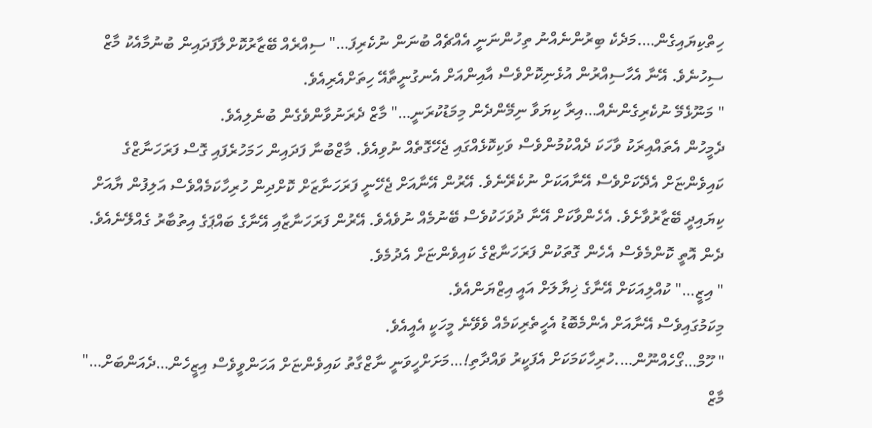ހިތްކިޔައިގެން….މަދެކެ ބިރުންނެއްނު ތިހުންނަނީ އެއްޗެއް ބުނަން ނުކެރިފަ…" ސިއްރެއް ބޭޒާރުކޮށްލާފަދައިން ބުނުމާއެކު މާޒް ސިހުނެވެ. އޭނާ އެހާސިއްރުން އުޅެނިކޮށްވެސް އާއިންއަށް އެނގުނީތާއޭ ހިތަށްއެރިއެވެ.
" މަނޫޅެމޭ ނުކެރިގެންނެއް…އިރާ ކިޔަވާ ނިމޭންދެން މިމަޑުކުރަނީ…" މާޒް ދެރަނުވާންވެގެން ބުނެލިއެވެ.
ދެމީހުން އެތައްއިރަކު ވާހަކަ ދެއްކުމުންވެސް ވަކިކޮޅެއްގައި ޖެހޭގޮތެއް ނުވިއެވެ. މާޒްބުނާ ފަދައިން ހަމަހުރެފައި ގޮސް ފަރަހަނާޒްގެ ކައިވެންޏަށް އެދޭކަށްވެސް އޭނާއަކަށް ނުކެރޭނެވެ. އޭރުން އޭނާއަށް ޖެހޭނީ ފަރަހަނާޒަށް ކޮށްދިން ހުރިހާކަމެއްވެސް އަލިފުން ޔާއަށް ކިޔައިދީ ބޭޒާރުވާށެވެ. އެހެންވާކަށް އޭނާ ދުވަހަކުވެސް ބޭނުމެއް ނުވެއެވެ. އޭރުން ފަރަހަނާޒާއި އޭނާގެ ބައްޕަގެ އިތުބާރު ގެއްލޭނެއެވެ. ދެން އޮތީ ކޮންމެވެސް އެހެން ގޮތަކުން ފަރަހަނާޒްގެ ކައިވެންޏަށް އެދުމެވެ.
" އިޒީ…" ކުއްލިއަކަށް އޭނާގެ ޚިޔާލަށް އައީ އިޒްޔަންއެވެ.
މިކަމުގައިވެސް އޭނާއަށް އެންމެބޮޑު އެހީތެރިކަމެއް ވެވޭނެ މީހަކީ އެއީއެވެ.
" ހޫމް…ގޯހެއްނޫން….ހުރިހާކަމަކަށް އެފަކީރު ވައްދާތި!…މަށަށްހީވަނީ ނާޒްގާތު ކައިވެންޏަށް އަހަންވީވެސް އިޒީހެން…ދެއަންބަށް…" މާޒް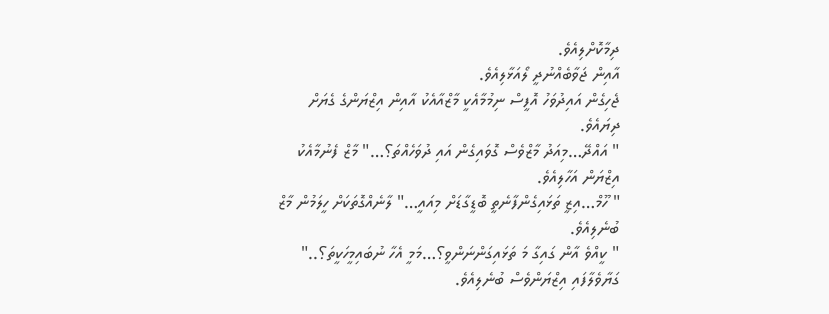ދިމާކޮށްލިއެވެ.
އާއިން ޖަވާބެއްނުދީ ލޯއަޅާލިއެވެ.
ޖެހިގެން އައިދުވަހު އޮފީސް ނިމުމާއެކީ މާޒްއާއެކު އާއިން އިޒްޔަންގެ ގެޔަށް ދިޔައެވެ.
" އައްދޭ…މިއަދު މާޒްވެސް ގޮވައިގެން އައި ދުވަހެއްތަ؟…" މާޒް ފެނުމާއެކު އިޒްޔަން އަހާލިއެވެ.
" ހޫމް…އިޒީ ތަޅައިގެންފާނެތީ ބޮޑީގާޑަށް މިއައީ…" ލާނެއްގޮތަކަށް ހީލަމުން މާޒް ބުނެލިއެވެ.
" ކީއްވެ އާން ގައިގާ މަ ތަޅައިގަންނަންވީ؟…މަމީ އެހާ ނުބައިމީހަކީތަ؟.." ގަޔާވެލާފައި އިޒްޔަންވެސް ބުނެލިއެވެ.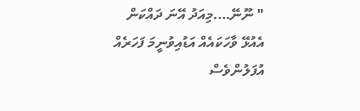" ނޫނޭ….މިއަދު އޭނަ ދައްކަން އެއުޅޭ ވާހަކައެއް އަޑުއިވުނީމަ ފަހަރެއް އުފަލުންވެސް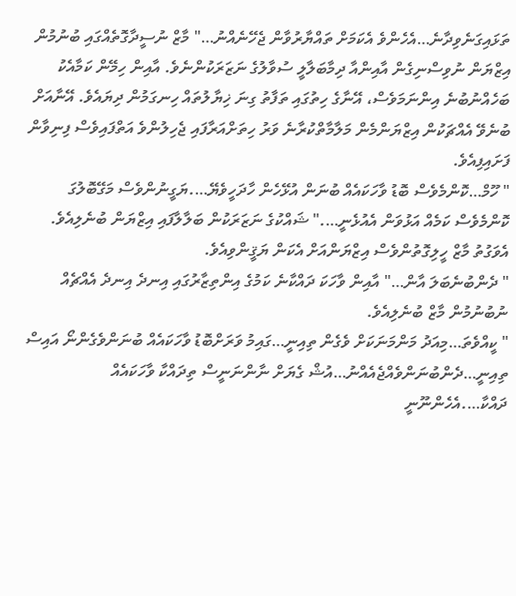ތަޅައިގަނެވިދާނެ…އެހެންވެ އެކަމަށް ތައްޔާރުވާން ޖެހޭނެއްނު…" މާޒް ނުސީދާގޮތެއްގައި ބުނުމުން އިޒްޔަން ނުވިސްނިގެން އާއިންއާ ދިމާބަލާލީ ސުވާލުގެ ނަޒަރަކުންނެވެ. އާއިން ހިމޭން ކަމާއެކު ބަހެއްނުބުނެ އިންނަމަވެސް، އޭނާގެ ހިތުގައި ތަފާތު ގިނަ ޚިޔާލުތައް ހިނގަމުން ދިޔައެވެ. އޭނާއަށް ބުނެވޭ އެއްޗަކުން އިޒްޔަންމެން މަލާމާތްކުރާނެ ވަރު ހިތަށްއަރާފައި ޖެހިލުންވެ އަތްފައިވެސް ފިނިވާން ފަށައިފިއެވެ.
" ހޫމް…ކޮންމެވެސް ބޮޑު ވާހަކައެއް ބުނަން އުޅޭހެން ހާދަހީވެޔޭ….ޔަގީނުންވެސް މަގޭބޮލުގަ ކޮންމެވެސް ކަމެއް އަޅުވަން އެއުޅެނީ…." ޝައްކުގެ ނަޒަރަކުން ބަލާލާފައި އިޒްޔަން ބުނެލިއެވެ.
އެވަގުތު މާޒް ހީލިގޮތުންވެސް އިޒްޔަންއަށް އެކަން ޔަޤީންވިއެވެ.
" ދެންބުނެބަލަ އާން…" އާއިން ވާހަކަ ދައްކާނެ ކަމުގެ އިންތިޒާރުގައި އިނދެ އިނދެ އެއްޗެއް ނުބުނުމުން މާޒް ބުނެލިއެވެ.
" ކީއްވެތަ…މިއަދު މަންމަނަކަށް ވެގެން ތިއިނީ…ގައިމު ވަރަށްބޮޑު ވާހަކައެއް ބުނަންވެގެންނޯ އައިސް ތިއިނީ…ދެންބުނަންވެއްޖެއެއްނު…އުޝް ގެޔަށް ނާންނަނީސް ތިދައްކާ ވާހަކައެއް ދައްކާ….އެހެންނޫނީ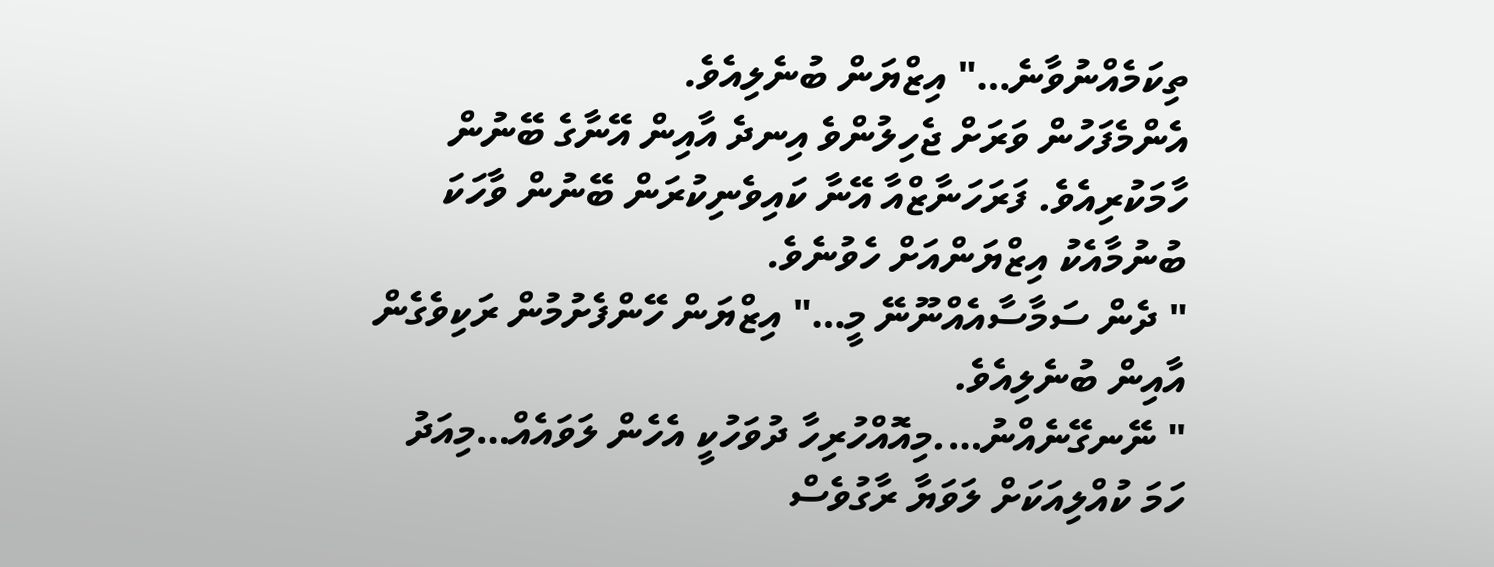ތިކަމެއްނުވާނެ…" އިޒްޔަން ބުނެލިއެވެ.
އެންމެފަހުން ވަރަށް ޖެހިލުންވެ އިނދެ އާއިން އޭނާގެ ބޭނުން ހާމަކުރިއެވެ. ފަރަހަނާޒްއާ އޭނާ ކައިވެނިކުރަން ބޭނުން ވާހަކަ ބުނުމާއެކު އިޒްޔަންއަށް ހެވުނެވެ.
" ދެން ސަމާސާއެއްނޫނޭ މީ…" އިޒްޔަން ހޭންފެށުމުން ރަކިވެގެން އާއިން ބުނެލިއެވެ.
" ނޭނގޭނެއްނު….މިއޮއްހުރިހާ ދުވަހުކީ އެހެން ލަވައެއް…މިއަދު ހަމަ ކުއްލިއަކަށް ލަވަޔާ ރާގުވެސް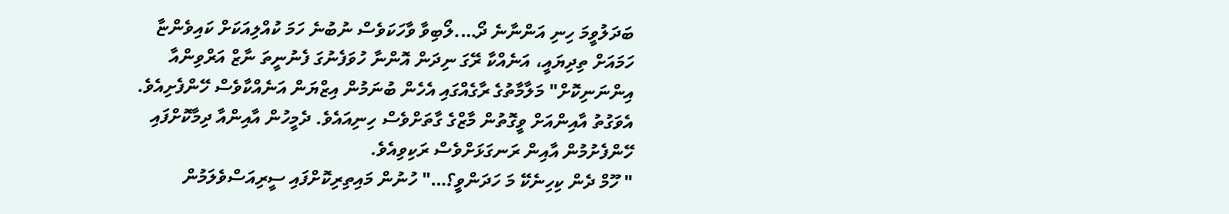ބަދަލުވީމަ ހިނި އަންނާނެ ދޯ….ލޯބިވާ ވާހަކަވެސް ނުބުނެ ހަމަ ކުއްލިއަކަށް ކައިވެންޏާ ހަމައަށް ތިދިޔައީ، އަނެއްކާ ރޭގަ ނިދަން އޮންނާ ހުވަފެނުގަ ފެނުނީތަ ނާޒް އަރްވިންއާ އިންނަނިކޮށް" މަލާމާތުގެ ރާގެއްގައި އެހެން ބުނަމުން އިޒްޔަން އަނެއްކާވެސް ހޭންފެށިއެވެ. އެވަގުތު އާއިންއަށް ވީގޮތުން މާޒްގެ ގާތަށްވެސް ހިނިއައެވެ. ދެމީހުން އާއިންއާ ދިމާކޮށްފައި ހޭންފެށުމުން އާއިން ރަނގަޅަށްވެސް ރަކިވިއެވެ.
" ހޫމް ދެން ކިހިނެކޭ މަ ހަދަންވީ؟…" ހުނުން މައިތިރިކޮށްފައި ސީރިއަސްވެލަމުން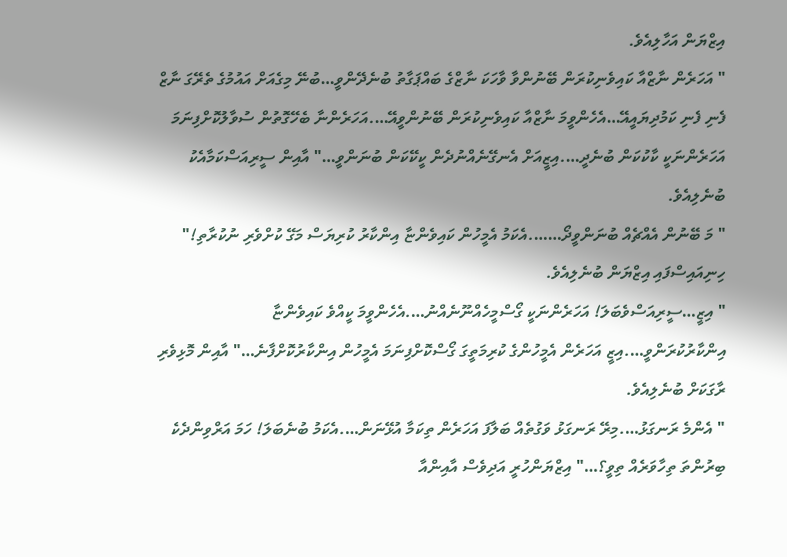އިޒްޔަން އަހާލިއެވެ.
" އަހަރެން ނާޒްއާ ކައިވެނިކުރަން ބޭނުންވާ ވާހަކަ ނާޒްގެ ބައްޕަގާތު ބުނެދޭންވީ…ބުނޭ މިގެއަށް އައުމުގެ ތެރޭގަ ނާޒް ފެނި ފެނި ކަމުދިޔައީއޭ…އެހެންވީމަ ނާޒްއާ ކައިވެނިކުރަން ބޭނުންވީއޭ….އަހަރެންނާ ބެހޭގޮތުން ސުވާލުކޮށްފިނަމަ އަހަރެންނަކީ ކާކުކަން ބުނެދީ….އިޒީއަށް އެނގޭނެއްނުދެން ކީކޭކަން ބުނަންވީ…" އާއިން ސީރިއަސްކަމާއެކު ބުނެލިއެވެ.
" މަ ބޭނުން އެއްޗެއް ބުނަންވީދޯ…….އެކަމު އެމީހުން ކައިވެންޏާ އިންކާރު ކުރިޔަސް މަގޭ ކުށްވެރި ނުކުރާތި!" ހިނިއައިސްފައި އިޒްޔަން ބުނެލިއެވެ.
" އިޒީ…ސީރިއަސްވެބަލަ! އަހަރެންނަކީ ގޯސްމީހެއްނޫނެއްނު….އެހެންވީމަ ކީއްވެ ކައިވެންޏާ އިންކާރުކުރަންވީ….އިޒީ އަހަރެން އެމީހުންގެ ކުރިމަތީގަ ގޯސްކޮށްފިނަމަ އެމީހުން އިންކާރުކޮށްފާނެ…" އާއިން މޮޅިވެރި ރާގަކަށް ބުނެލިއެވެ.
" އެންމެ ރަނގަޅު….މިރޭ ރަނގަޅު ވަގުތެއް ބަލާފަ އަހަރެން ތިކަމާ އުޅޭނަން….އެކަމު ބުނެބަލަ! ހަމަ އަރްވިންދެކެ ބިރުންތަ ތިހާވަރެއް ތިވީ؟…" އިޒްޔަންހުރީ އަދިވެސް އާއިންއާ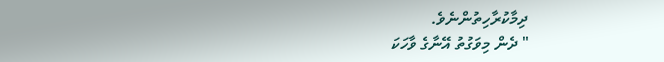ދިމާކުރާހިތުންނެވެ.
" ދެން މިވަގުތު އޭނާގެ ވާހަކަ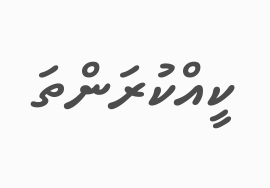ކީއްކުރަންތަ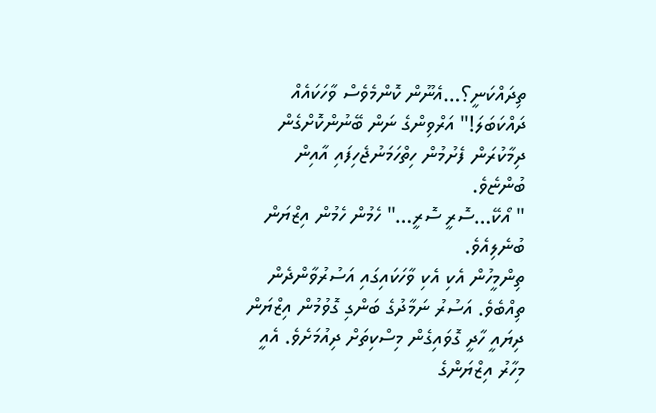ތިދައްކަނީ؟…އެނޫން ކޮންމެވެސް ވާހަކައެއް ދައްކަބަލަ!" އަރްވިންގެ ނަން ބޭނުންކޮށްގެން ދިމާކުރަން ފެށުމުން ހިތްހަމަނުޖެހިފައި އާއިން ބުންޏެވެ.
" އޯކޭ…ސޮރީ ސޮރީ…" ހެމުން ހެމުން އިޒްޔަން ބުނެލިއެވެ.
ތިންމީހުން އެކި އެކި ވާހަކައިގައި އަސުރުވާންދެން ތިއްބެވެ. އަސުރު ނަމާދުގެ ބަންގި ގޮވުމުން އިޒްޔަން ދިޔައީ ހާދީ ގޮވައިގެން މިސްކިތަށް ދިއުމަށެވެ. އެއީ މިހާރު އިޒްޔަންގެ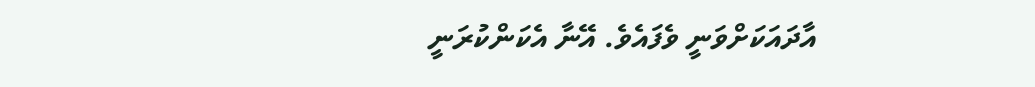އާދައަކަށްވަނީ ވެފައެވެ. އޭނާ އެކަންކުރަނީ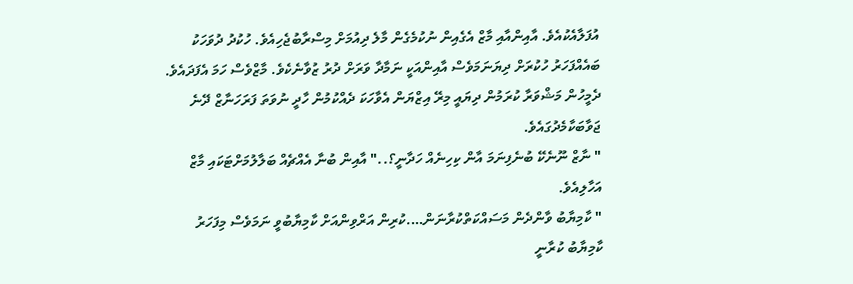އުފަލާއެކުއެވެ. އާއިންއާއި މާޒް އެގެއިން ނުކުމެގެން މާލެ ދިއުމަށް މިސްރާބުޖެހިއެވެ. ހުކުދު ދުވަހަކު ބައެއްފަހަރު ހުކުރަށް ދިޔަނަމަވެސް އާއިންއަކީ ނަމާދާ ވަރަށް ދުރު ޒުވާނެކެވެ. މާޒްވެސް ހަމަ އެފަދައެވެ. ދެމީހުން މަޝްވަރާ ކުރަމުން ދިޔައީ މިރޭ އިޒްޔަން އެވާހަކަ ދެއްކުމުން ހާދީ ނުވަތަ ފަރަހަނާޒް ދޭނެ ޖަވާބަކާމެދުގައެވެ.
" ނާޒް ނޫނެކޭ ބުނެފިނަމަ އާން ކިހިނެއް ހަދާނީ؟.." އާއިން ބުނާ އެއްޗެއް ބަލާލުމަށްޓަކައި މާޒް އަހާލިއެވެ.
" ކާމިޔާބު ވާންދެން މަސައްކަތްކުރާނަން….ކުރިން އަރްވިންއަށް ކާމިޔާބުވީ ނަމަވެސް މިފަހަރު ކާމިޔާބު ކުރާނީ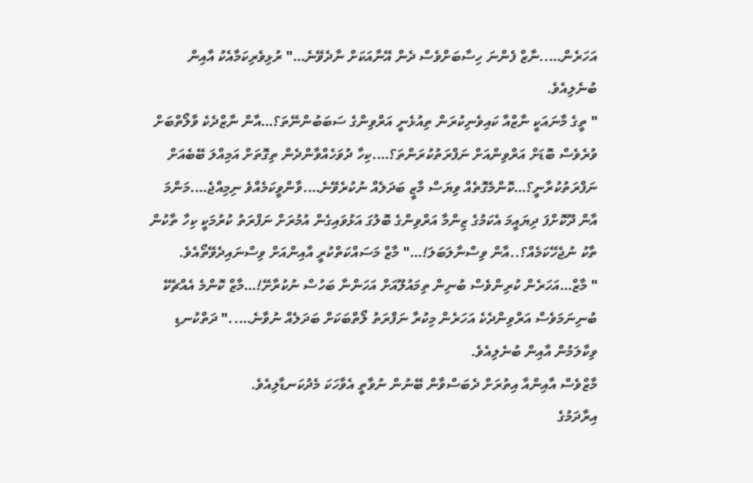އަހަރެން…..ނާޒް ފެންނަ ހިސާބަށްވެސް ދެން އޭނާއަކަށް ނާދެވޭނެ…" ރުޅިވެރިކަމާއެކު އާއިން ބުނެލިއެވެ.
" ތީގެ މާނައަކީ ނާޒްއާ ކައިވެނިކުރަން ތިއުޅެނީ އަރްވިންގެ ސަބަބުންނޭތަ؟…އާން ނާޒްދެކެ ވާލޯތްބަށް ވުރެވެސް ބޮޑަށް އަރްވިންއަށް ނަފްރަތުކުރަންތަ؟….ކިހާ ދުވަހެއްވާންދެން ތިގޮތަށް އަމިއްލަ ބޭބެއަށް ނަފްރަތުކުރާނީ؟…ކޮންމެގޮތެއް ވިޔަސް މާޒީ ބަދަލެއް ނުކުރެވޭނެ….ވާންވީކަމެއްވެ ނިމިއްޖެ….މަންމަ އާން ދޫކޮށްފަ ދިޔައީމަ އެކަމުގެ ޒިންމާ އަރްވިންގެ ބޮލުގަ އަޅުވައިގެން އުމުރަށް ނަފްރަތު ކުރުމަކީ ކިހާ ތާކުން ތާކު ނުޖެހޭކަމެއް؟..އާން ވިސްނާލަބަލަ!…" މާޒް މަސައްކަތްކުރީ އާއިންއަށް ވިސްނައިދެވޭތޯއެވެ.
" މާޒް…އަހަރެން ކުރިންވެސް ބުނިން ތިމައުލޫއަށް އަހަންނާ ބަހުސް ނުކުރާށޭ!…މާޒް ކޮންމެ އެއްޗެކޭ ބުނިނަމަވެސް އަރްވިންދެކެ އަހަރެން މިކުރާ ނަފްރަތު ލޯތްބަކަށް ބަދަލެއް ނުވާނެ….." ދަތްކުނޑި ވިކާލަމުން އާއިން ބުނެލިއެވެ.
މާޒްވެސް އާއިންއާ އިތުރަށް ދެބަސްވާން ބޭނުން ނުވާތީ އެވާހަކަ މެދުކަނޑާލިއެވެ.
އިރާދަމުގެ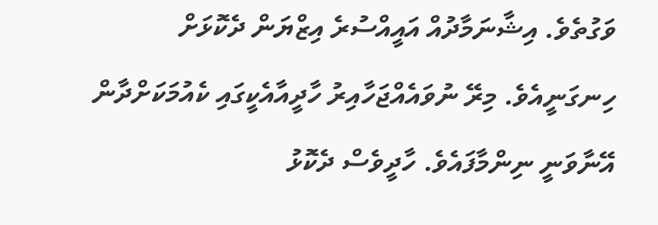ވަގުތެވެ. އިޝާނަމާދުއް އައީއްސުރެ އިޒްޔަން ދެކޮޅަށް ހިނގަނީއެވެ. މިރޭ ނުވައެއްޖަހާއިރު ހާދީއާއެކީގައި ކެއުމަކަށްދާން އޭނާވަނީ ނިންމާފައެވެ. ހާދީވެސް ދެކޮޅު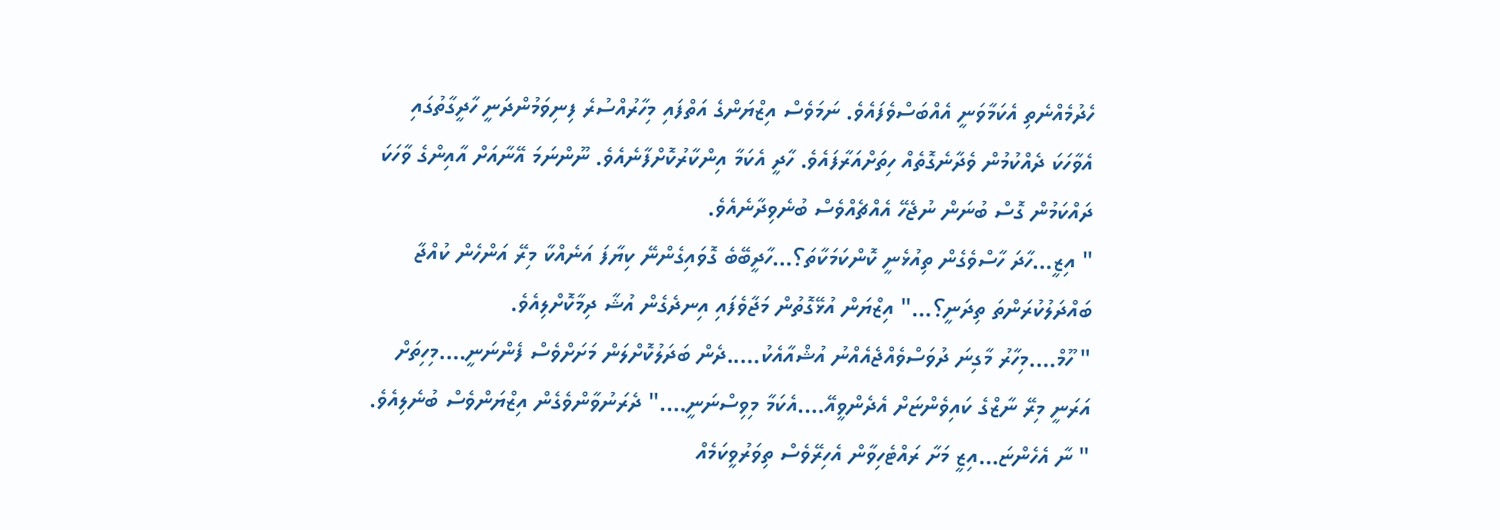ހެދުމެއްނެތި އެކަމާވަނީ އެއްބަސްވެފައެވެ. ނަމަވެސް އިޒްޔަންގެ އަތްފައި މިހާރުއްސުރެ ފިނިވަމުންދަނީ ހާދީގާތުގައި އެވާހަކަ ދެއްކުމުން ވެދާނެގޮތެއް ހިތަށްއަރާފައެވެ. ހާދީ އެކަމާ އިންކާރުކޮށްފާނެއެވެ. ނޫންނަމަ އޭނާއަށް އާއިންގެ ވާހަކަ ދައްކަމުން ގޮސް ބުނަން ނުޖެހޭ އެއްޗެއްވެސް ބުނެވިދާނެއެވެ.
" އިޒީ…ހާދަ ހާސްވެގެން ތިއުޅެނީ ކޮންކަމަކާތަ؟…ހާދީބޭބެ ގޮވައިގެންނޭ ކިޔާފަ އަނެއްކާ މިރޭ އަންހެން ކުއްޖާ ބައްދަލުކުރަންތަ ތިދަނީ؟…" އިޒްޔަން އުޅޭގޮތުން މަޖާވެފައި އިނދެގެން އުޝާ ދިމާކޮށްލިއެވެ.
" ހޫމް….މިހާރު މާގިނަ ދުވަސްވެއްޖެއެއްނު އުޝްއާއެކު…..ދެން ބަދަލުކޮށްލަން މަށަށްވެސް ފެންނަނީ….މިހިތަށް އަރަނީ މިރޭ ނާޒްގެ ކައިވެންޏަށް އެދެންވީއޭ….އެކަމާ މިވިސްނަނީ…." ދެރަނުވާންވެގެން އިޒްޔަންވެސް ބުނެލިއެވެ.
" ނާ އެހެންޏަ…އިޒީ މަށާ ރައްޓެހިވާން އެހިރޭވެސް ތިވަރުވީކަމެއް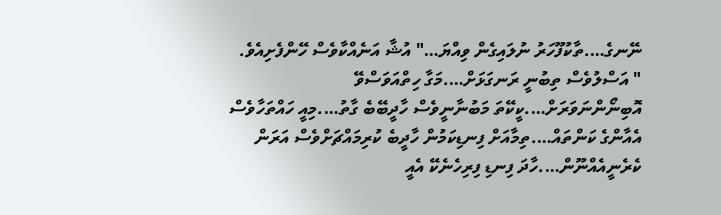ނޭނގެ….ތާކުފޫހަރު ނުލައިގެން ވިއްޔަ…" އުޝާ އަނެއްކާވެސް ހޭންފެށިއެވެ.
" އަސްލުވެސް ތިބުނީ ރަނގަޅަށް….މަގާ ހިތްއަވަސްވޭ އޮބިނޯންނަވަރަށް….ކީކޭތަ މަބުނާނީވެސް ހާދީބޭބެ ގާތު….މިއީ ހައްތަހާވެސް އެއާންގެ ކަންތައް….ތިމާއަށް ފިނޑިކަމުން ހާދީބެ ކުރިމައްޗަށްވެސް އަރަން ކެރެނީއެއްނޫން….ހާދަ ފިނޑި ފިރިހެނެކޭ އެއީ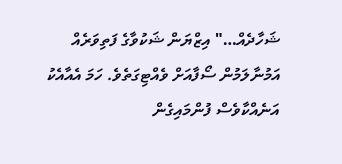ޝަހާދެއް…" އިޒްޔަން ޝަކުވާގެ ފަތިވަރެއް އަމުނާލަމުން ސޯފާއަށް ވެއްޓިގަތެވެ. ހަމަ އެއާއެކު އަނެއްކާވެސް ފުންމައިގެން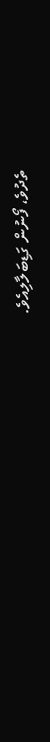ތެދުވެ، ފޯނުން ގަޑިބަލާލިއެވެ.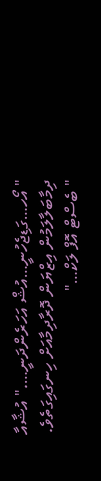" އޯހ…ގަޑިޖެހުނީ…އުޝް އަހަރެންދަނީ…." އުޝާއާ ދިމާބަލާލަމުން އިޒްޔަން ދޮރާދިމާއަށް ހިނގައިގަތެވެ.
" ބެސްޓް އޮފް ލަކް…"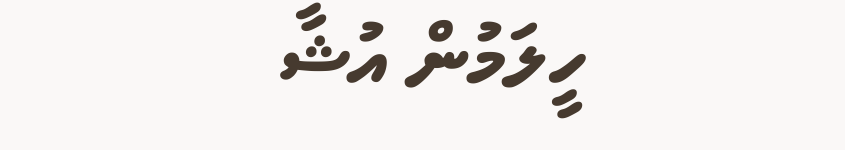ހީލަމުން އުޝާ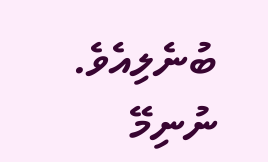ބުނެލިއެވެ.
ނުނިމޭ